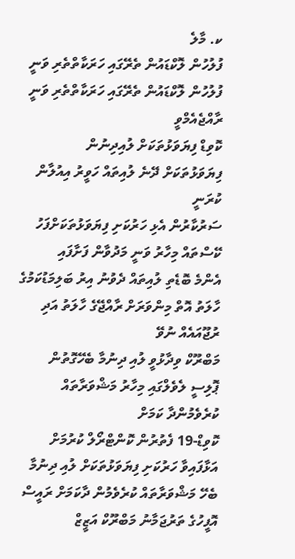ކ. މާލެ
ފުލުހުން ލޮކްޑައުން ތެރޭގައި ހަރަކާތްތެރި ވަނީ
ފުލުހުން ލޮކްޑައުން ތެރޭގައި ހަރަކާތްތެރި ވަނީ
ރާއްޖެއެމްވީ
ކޮވިޑް ފިޔަވަޅުތަކަށް ލުއިދިނުން
ފިޔަވަޅުތަކަށް ދޭނެ ލުއިތައް ހަވީރު އިއުލާން ކުރަނީ
ސަރުކާރުން އެޅި ހަރުކަށި ފިޔަވަޅުތަކަށްފަހު ކޭސްތައް މިހާރު ވަނީ މަދުވާން ފަށާފައި
އެންމެ ބޮޑެތި ލުއިތައް ދެވުނު އިރު ބަލިމަޑުކަމުގެ ހާލަތު އޮތް މިންވަރަށް ރާއްޖޭގެ ހާލަތު އަދި ރުޖޫއައެއް ނުވޭ
މަބްރޫކް ވިދާޅުވީ ލުއި ދިނުމާ ބެހޭގޮތުން ޕޮލިސީ ލެވެލްގައި މިހާރު މަޝްވަރާތައް ކުރެވެމުންދާ ކަމަށް
ކޮވިޑް-19 ފެތުރުން ކޮންޓްރޯލް ކުރުމަށް އަޅާފައިވާ ހަރުކަށި ފިޔަވަޅުތަކަށް ލުއި ދިނުމާ ބެހޭ މަޝްވަރާތައް ކުރެވެމުން ދާކަމަށް ރައީސް އޮފީހުގެ ތަރުޖަމާނު މަބްރޫކް އަޒީޒް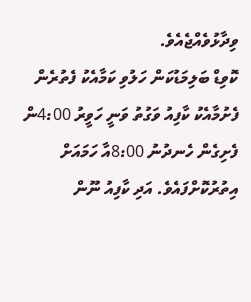ވިދާޅުވެއްޖެއެވެ.
ކޮވިޑް ބަލިމަޑުކަން ހަލުވި ކަމާއެކު ފެތުރެން ފެށުމާއެކު ކާފިއު ވަގުތު ވަނީ ހަވީރު 4:00ން ފެށިގެން ހެނދުނު 8:00އާ ހަމައަށް އިތުރުކޮށްފައެވެ. އަދި ކާފިއު ނޫން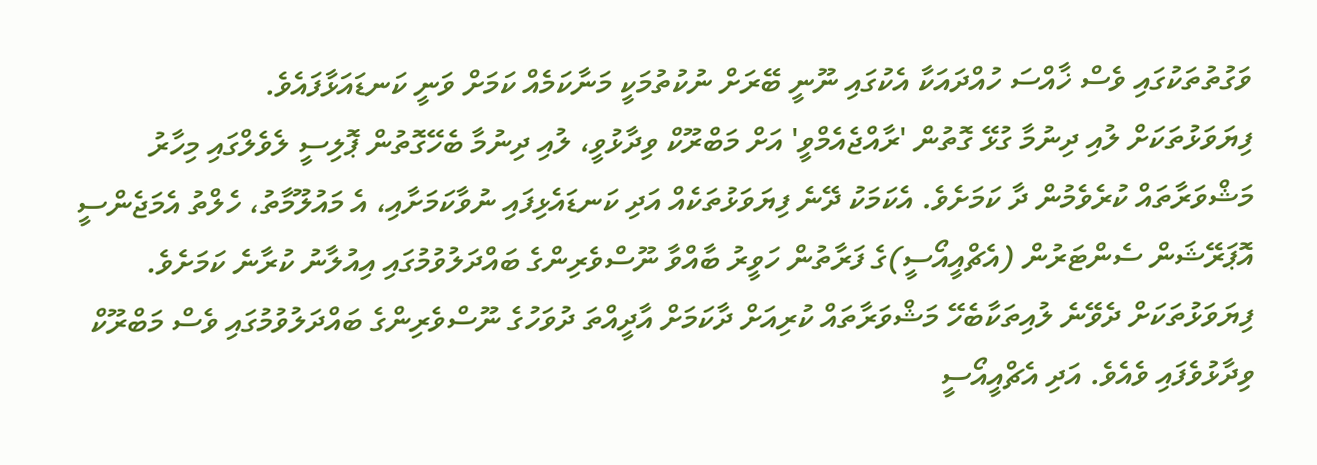ވަގުތުތަކުގައި ވެސް ޚާއްސަ ހުއްދައަކާ އެކުގައި ނޫނީ ބޭރަށް ނުކުތުމަކީ މަނާކަމެއް ކަމަށް ވަނީ ކަނޑައަޅާފައެވެ.
ފިޔަވަޅުތަކަށް ލުއި ދިނުމާ ގުޅޭ ގޮތުން 'ރާއްޖެއެމްވީ' އަށް މަބްރޫކް ވިދާޅުވީ، ލުއި ދިނުމާ ބެހޭގޮތުން ޕޮލިސީ ލެވެލްގައި މިހާރު މަޝްވަރާތައް ކުރެވެމުން ދާ ކަމަށެވެ. އެކަމަކު ދޭނެ ފިޔަވަޅުތަކެއް އަދި ކަނޑައެޅިފައި ނުވާކަމަށާއި، އެ މައުލޫމާތު، ހެލްތު އެމަޖެންސީ އޮޕަރޭޝަން ސެންޓަރުން (އެޗްއީއޯސީ)ގެ ފަރާތުން ހަވީރު ބާއްވާ ނޫސްވެރިންގެ ބައްދަލުވުމުގައި އިއުލާނު ކުރާނެ ކަމަށެވެ.
ފިޔަވަޅުތަކަށް ދެވޭނެ ލުއިތަކާބެހޭ މަޝްވަރާތައް ކުރިއަށް ދާކަމަށް އާދީއްތަ ދުވަހުގެ ނޫސްވެރިންގެ ބައްދަލުވުމުގައި ވެސް މަބްރޫކް ވިދާޅުވެފައި ވެއެވެ. އަދި އެޗްއީއޯސީ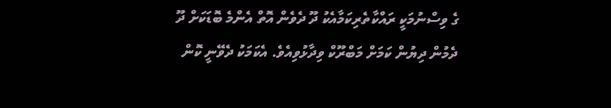ގެ ވިސްނުމަކީ ރައްކާތެރިކަމާއެކު ދޫ ދެވެން އޮތް އެންމެ ބޮޑަކަށް ދޫ ދެމުން ދިޔުން ކަމަށް މަބްރޫކް ވިދާޅުވިއެވެ. އެކަމަކު ދެވޭނީ ކޮން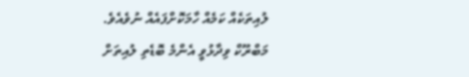ލުއިތަކެއް ކަމެއް ހާމަކޮށްފައެއް ނުވެއެވެ.
މަބްރޫކް ވިދާޅުވީ އެންމެ ބޮޑެތި ލުއިތަށް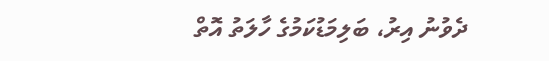ދެވުނު އިރު، ބަލިމަޑުކަމުގެ ހާލަތު އޮތް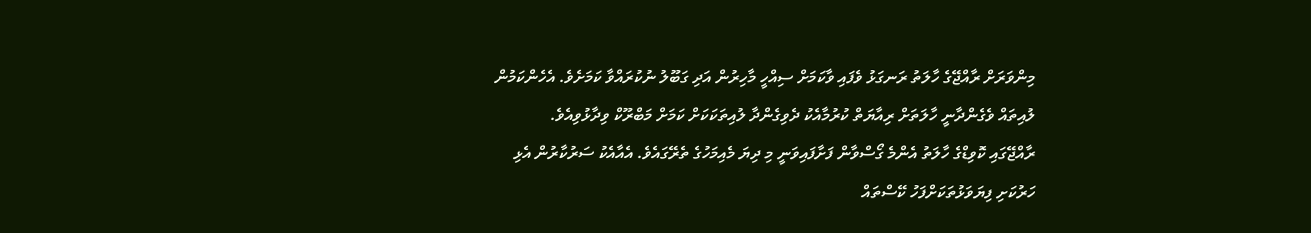މިންވަރަށް ރާއްޖޭގެ ހާލަތު ރަނގަޅު ވެފައި ވާކަމަށް ސިއްހީ މާހިރުން އަދި ގަބޫލު ނުކުރައްވާ ކަމަށެވެ. އެހެންކަމުން ލުއިތައް ވެގެންދާނީ ހާލަތަށް ރިއާޔަތް ކުރުމާއެކު ދެވިގެންދާ ލުއިތަކަކަށް ކަމަށް މަބްރޫކް ވިދާޅުވިއެވެ.
ރާއްޖޭގައި ކޮވިޑްގެ ހާލަތު އެންމެ ގޯސްވާން ފަށާފައިވަނީ މި ދިޔަ މެއިމަހުގެ ތެރޭގައެވެ. އެއާއެކު ސަރުކާރުން އެޅި ހަރުކަށި ފިޔަވަޅުތަކަށްފަހު ކޭސްތައް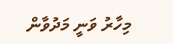މިހާރު ވަނީ މަދުވާން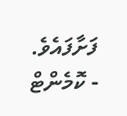ފަށާފައެވެ.
- ކޮމެންޓް